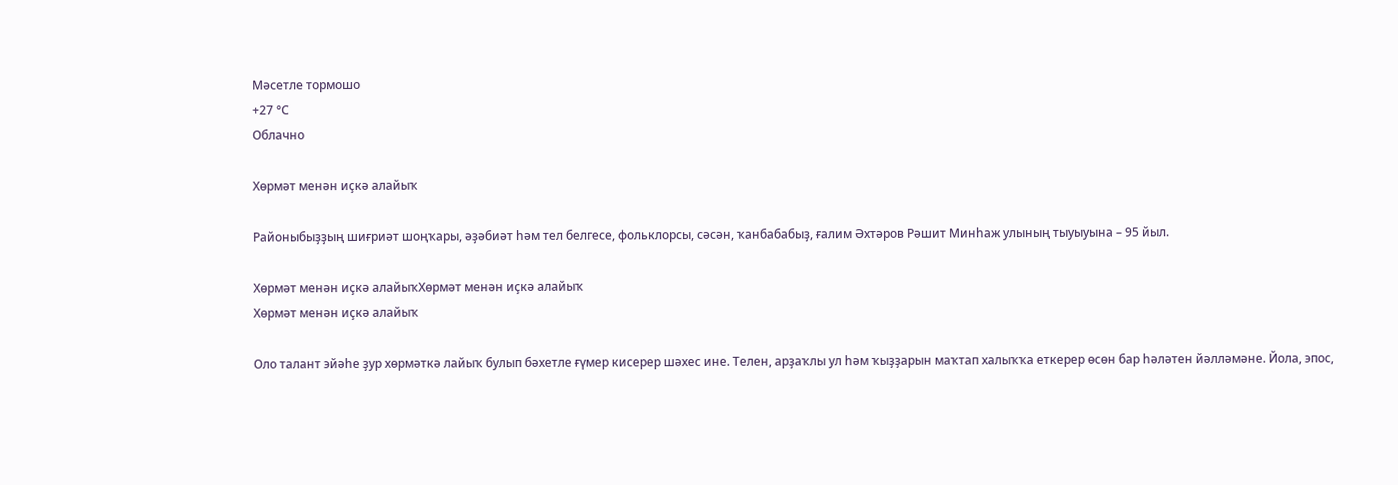Мәсетле тормошо
+27 °С
Облачно

Хөрмәт менән иҫкә алайыҡ

Районыбыҙҙың шиғриәт шоңҡары, әҙәбиәт һәм тел белгесе, фольклорсы, сәсән, ҡанбабабыҙ, ғалим Әхтәров Рәшит Минһаж улының тыуыуына – 95 йыл.

Хөрмәт менән иҫкә алайыҡХөрмәт менән иҫкә алайыҡ
Хөрмәт менән иҫкә алайыҡ

Оло талант эйәһе ҙур хөрмәткә лайыҡ булып бәхетле ғүмер кисерер шәхес ине. Телен, арҙаҡлы ул һәм ҡыҙҙарын маҡтап халыҡҡа еткерер өсөн бар һәләтен йәлләмәне. Йола, эпос,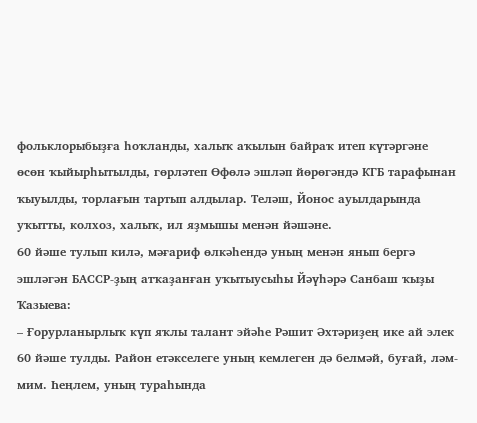фольклорыбыҙға һоҡланды, халыҡ аҡылын байраҡ итеп күтәргәне өсөн ҡыйырһытылды, гөрләтеп Өфөлә эшләп йөрөгәндә КГБ тарафынан ҡыуылды, торлағын тартып алдылар. Теләш, Йонос ауылдарында уҡытты, колхоз, халыҡ, ил яҙмышы менән йәшәне.
60 йәше тулып килә, мәғариф өлкәһендә уның менән янып бергә эшләгән БАССР-ҙың атҡаҙанған уҡытыусыһы Йәүһәрә Санбаш ҡыҙы Ҡазыева:
– Ғорурланырлыҡ күп яҡлы талант эйәһе Рәшит Әхтәриҙең ике ай элек 60 йәше тулды. Район етәкселеге уның кемлеген дә белмәй, буғай, ләм-мим. Һеңлем, уның тураһында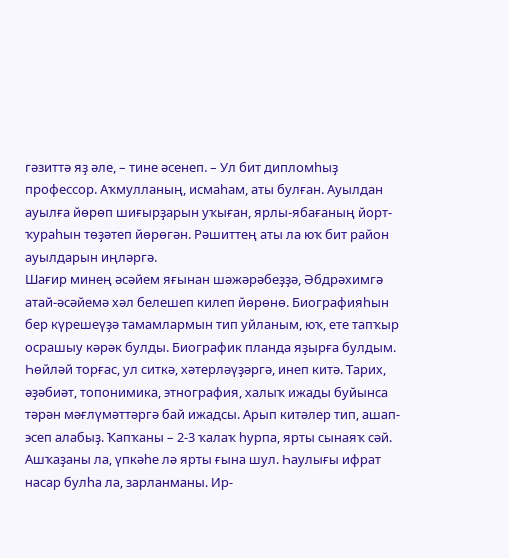гәзиттә яҙ әле, – тине әсенеп. – Ул бит дипломһыҙ профессор. Аҡмулланың, исмаһам, аты булған. Ауылдан ауылға йөрөп шиғырҙарын уҡыған, ярлы-ябағаның йорт-ҡураһын төҙәтеп йөрөгән. Рәшиттең аты ла юҡ бит район ауылдарын иңләргә.
Шағир минең әсәйем яғынан шәжәрәбеҙҙә, Әбдрәхимгә атай-әсәйемә хәл белешеп килеп йөрөнө. Биографияһын бер күрешеүҙә тамамлармын тип уйланым, юҡ, ете тапҡыр осрашыу кәрәк булды. Биографик планда яҙырға булдым. Һөйләй торғас, ул ситкә, хәтерләүҙәргә, инеп китә. Тарих, әҙәбиәт, топонимика, этнография, халыҡ ижады буйынса тәрән мәғлүмәттәргә бай ижадсы. Арып китәлер тип, ашап-эсеп алабыҙ. Ҡапҡаны – 2-3 ҡалаҡ һурпа, ярты сынаяҡ сәй. Ашҡаҙаны ла, үпкәһе лә ярты ғына шул. Һаулығы ифрат насар булһа ла, зарланманы. Ир-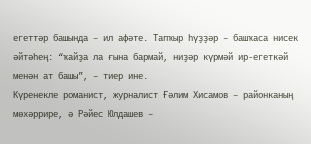егеттәр башында – ил афәте. Тапҡыр һүҙҙәр – башҡаса нисек әйтәһең: “ҡайҙа ла ғына бармай, ниҙәр күрмәй ир-егеткәй менән ат башы”, – тиер ине.
Күренекле романист, журналист Ғәлим Хисамов – районканың мөхәррире, ә Рәйес Юлдашев –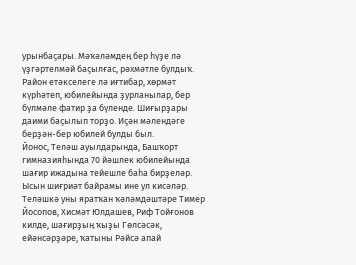урынбаҫары. Мәҡәләмдең бер һүҙе лә үҙгәртелмәй баҫылғас, рәхмәтле булдыҡ. Район етәкселеге лә иғтибар, хөрмәт күрһәтеп, юбилейында ҙурланылар, бер бүлмәле фатир ҙа бүленде. Шиғырҙары даими баҫылып торҙо. Иҫән мәлендәге берҙән-бер юбилей булды был.
Йонос, Теләш ауылдарында, Башҡорт гимназияһында 70 йәшлек юбилейында шағир ижадына тейешле баһа бирҙеләр. Ысын шиғриәт байрамы ине ул кисәләр. Теләшкә уны яратҡан ҡәләмдәштәре Тимер Йосопов, Хисмәт Юлдашев, Риф Тойғонов килде, шағирҙың ҡыҙы Гөлсәсәк, ейәнсәрҙәре, ҡатыны Рәйсә апай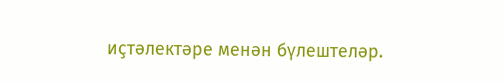иҫтәлектәре менән бүлештеләр.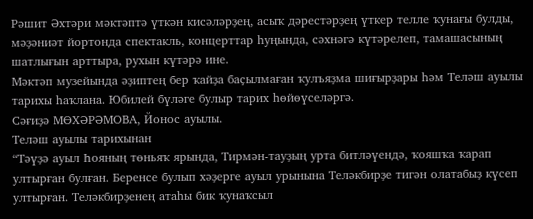Рәшит Әхтәри мәктәптә үткән кисәләрҙең, асыҡ дәрестәрҙең үткер телле ҡунағы булды, мәҙәниәт йортонда спектакль, концерттар һуңында, сәхнәгә күтәрелеп, тамашасының шатлығын арттыра, рухын күтәрә ине.
Мәктәп музейында әҙиптең бер ҡайҙа баҫылмаған ҡулъяҙма шиғырҙары һәм Теләш ауылы тарихы һаҡлана. Юбилей бүләге булыр тарих һөйөүселәргә.
Сәғиҙә МӨХӘРӘМОВА, Йонос ауылы.
Теләш ауылы тарихынан
“Тәүҙә ауыл Һояның төньяҡ ярында, Тирмән-тауҙың урта битләүендә, ҡояшҡа ҡарап ултырған булған. Беренсе булып хәҙерге ауыл урынына Теләкбирҙе тигән олатабыҙ күсеп ултырған. Теләкбирҙенең атаһы бик ҡунаҡсыл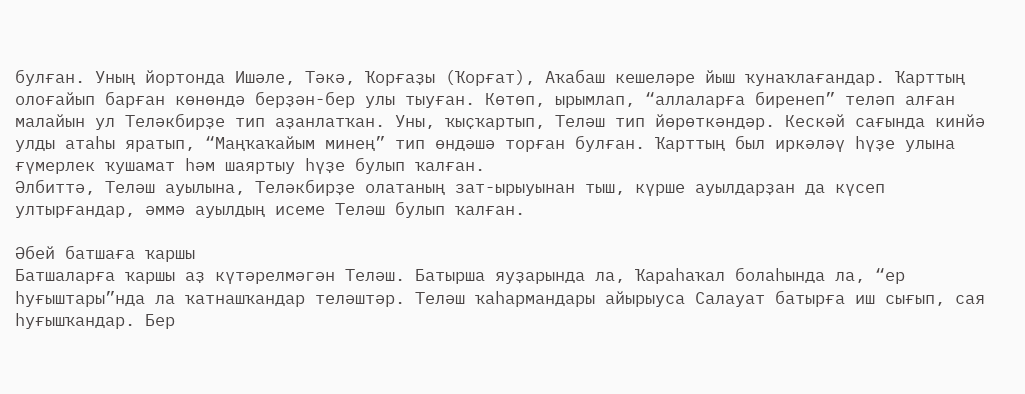булған. Уның йортонда Ишәле, Тәкә, Ҡорғаҙы (Ҡорғат), Аҡабаш кешеләре йыш ҡунаҡлағандар. Ҡарттың олоғайып барған көнөндә берҙән-бер улы тыуған. Көтөп, ырымлап, “аллаларға биренеп” теләп алған малайын ул Теләкбирҙе тип аҙанлатҡан. Уны, ҡыҫҡартып, Теләш тип йөрөткәндәр. Кескәй сағында кинйә улды атаһы яратып, “Маңҡаҡайым минең” тип өндәшә торған булған. Ҡарттың был иркәләү һүҙе улына ғүмерлек ҡушамат һәм шаяртыу һүҙе булып ҡалған.
Әлбиттә, Теләш ауылына, Теләкбирҙе олатаның зат-ырыуынан тыш, күрше ауылдарҙан да күсеп ултырғандар, әммә ауылдың исеме Теләш булып ҡалған.

Әбей батшаға ҡаршы
Батшаларға ҡаршы аҙ күтәрелмәгән Теләш. Батырша яуҙарында ла, Ҡараһаҡал болаһында ла, “ер һуғыштары”нда ла ҡатнашҡандар теләштәр. Теләш ҡаһармандары айырыуса Салауат батырға иш сығып, сая һуғышҡандар. Бер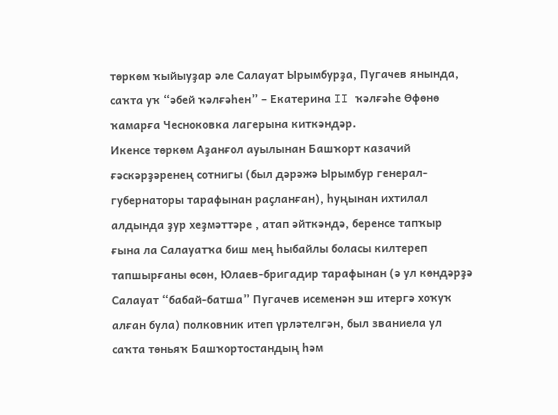төркөм ҡыйыуҙар әле Салауат Ырымбурҙа, Пугачев янында, саҡта уҡ “әбей ҡәлғәһен” – Екатерина II ҡәлғәһе Өфөнө ҡамарға Чесноковка лагерына киткәндәр.
Икенсе төркөм Аҙанғол ауылынан Башҡорт казачий ғәскәрҙәренең сотнигы (был дәрәжә Ырымбур генерал-губернаторы тарафынан раҫланған), һуңынан ихтилал алдында ҙур хеҙмәттәре , атап әйткәндә, беренсе тапҡыр ғына ла Салауатҡа биш мең һыбайлы боласы килтереп тапшырғаны өсөн, Юлаев-бригадир тарафынан (ә ул көндәрҙә Салауат “бабай-батша” Пугачев исеменән эш итергә хоҡуҡ алған була) полковник итеп үрләтелгән, был званиела ул саҡта төньяҡ Башҡортостандың һәм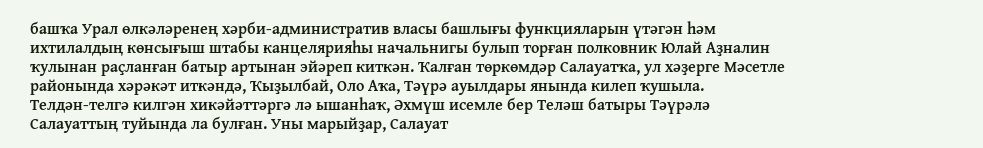башҡа Урал өлкәләренең хәрби-административ власы башлығы функцияларын үтәгән һәм ихтилалдың көнсығыш штабы канцелярияһы начальнигы булып торған полковник Юлай Аҙналин ҡулынан раҫланған батыр артынан эйәреп киткән. Ҡалған төркөмдәр Салауатҡа, ул хәҙерге Мәсетле районында хәрәкәт иткәндә, Ҡыҙылбай, Оло Аҡа, Тәүрә ауылдары янында килеп ҡушыла.
Телдән-телгә килгән хикәйәттәргә лә ышанһаҡ, Әхмүш исемле бер Теләш батыры Тәүрәлә Салауаттың туйында ла булған. Уны марыйҙар, Салауат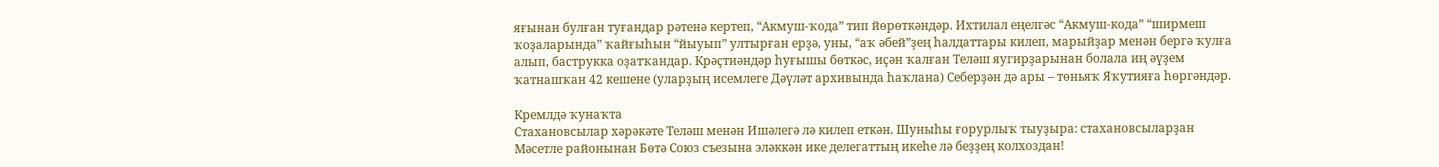яғынан булған туғандар рәтенә кертеп, “Акмуш-ҡода” тип йөрөткәндәр. Ихтилал еңелгәс “Акмуш-кода” “ширмеш ҡоҙаларында” ҡайғыһын “йыуып” ултырған ерҙә, уны, “аҡ әбей”ҙең һалдаттары килеп, марыйҙар менән бергә ҡулға алып, баструкка оҙатҡандар. Крәҫтиәндәр һуғышы бөткәс, иҫән ҡалған Теләш яугирҙарынан болала иң әүҙем ҡатнашҡан 42 кешене (уларҙың исемлеге Дәүләт архивында һаҡлана) Себерҙән дә ары – төньяҡ Яҡутияға һөргәндәр.

Кремлдә ҡунаҡта
Стахановсылар хәрәкәте Теләш менән Ишәлегә лә килеп еткән. Шуныһы ғорурлыҡ тыуҙыра: стахановсыларҙан Мәсетле районынан Бөтә Союз съезына эләккән ике делегаттың икеһе лә беҙҙең колхоздан!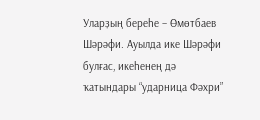Уларҙың береһе – Өмөтбаев Шәрәфи. Ауылда ике Шәрәфи булғас, икеһенең дә ҡатындары “ударница Фәхри”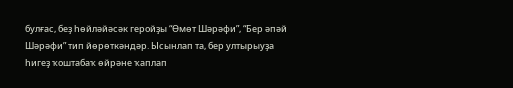булғас, беҙ һөйләйәсәк геройҙы “Өмөт Шәрәфи”, “Бер әпәй Шәрәфи” тип йөрөткәндәр. Ысынлап та, бер ултырыуҙа һигеҙ ҡоштабаҡ өйрәне ҡаплап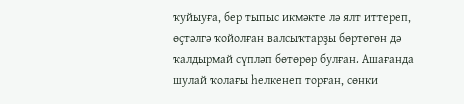ҡуйыуға, бер тыпыс икмәкте лә ялт иттереп, өҫтәлгә ҡойолған валсыҡтарҙы бөртөгөн дә ҡалдырмай сүпләп бөтөрөр булған. Ашағанда шулай ҡолағы һелкенеп торған, сөнки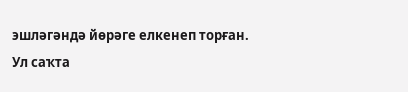эшләгәндә йөрәге елкенеп торған.
Ул саҡта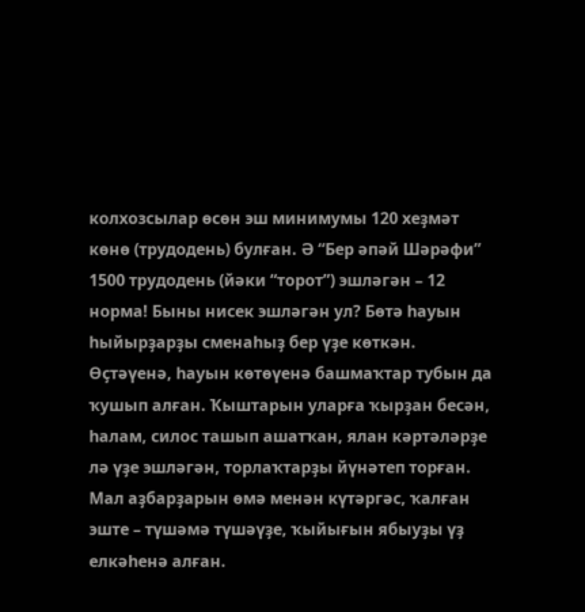колхозсылар өсөн эш минимумы 120 хеҙмәт көнө (трудодень) булған. Ә “Бер әпәй Шәрәфи” 1500 трудодень (йәки “торот”) эшләгән – 12 норма! Быны нисек эшләгән ул? Бөтә һауын һыйырҙарҙы сменаһыҙ бер үҙе көткән. Өҫтәүенә, һауын көтөүенә башмаҡтар тубын да ҡушып алған. Ҡыштарын уларға ҡырҙан бесән, һалам, силос ташып ашатҡан, ялан кәртәләрҙе лә үҙе эшләгән, торлаҡтарҙы йүнәтеп торған. Мал аҙбарҙарын өмә менән күтәргәс, ҡалған эште – түшәмә түшәүҙе, ҡыйығын ябыуҙы үҙ елкәһенә алған.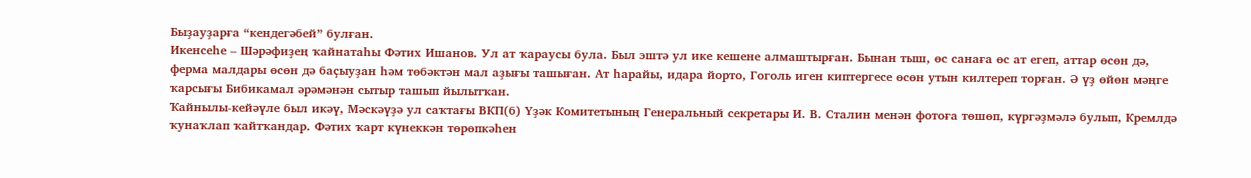Быҙауҙарға “кендегәбей” булған.
Икенсеһе – Шәрәфиҙең ҡайнатаһы Фәтих Ишанов. Ул ат ҡараусы була. Был эштә ул ике кешене алмаштырған. Бынан тыш, өс санаға өс ат егеп, аттар өсөн дә, ферма малдары өсөн дә баҫыуҙан һәм төбәктән мал аҙығы ташыған. Ат һарайы, идара йорто, Гоголь иген киптергесе өсөн утын килтереп торған. Ә үҙ өйөн мәңге ҡарсығы Бибикамал әрәмәнән сытыр ташып йылытҡан.
Ҡайнылы-кейәүле был икәү, Мәскәүҙә ул саҡтағы ВКП(б) Үҙәк Комитетының Генеральный секретары И. В. Сталин менән фотоға төшөп, күргәҙмәлә булып, Кремлдә ҡунаҡлап ҡайтҡандар. Фәтих ҡарт күнеккән төрөпкәһен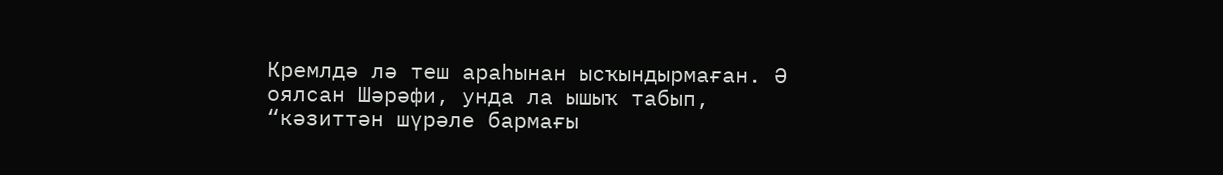Кремлдә лә теш араһынан ысҡындырмаған. Ә оялсан Шәрәфи, унда ла ышыҡ табып, “кәзиттән шүрәле бармағы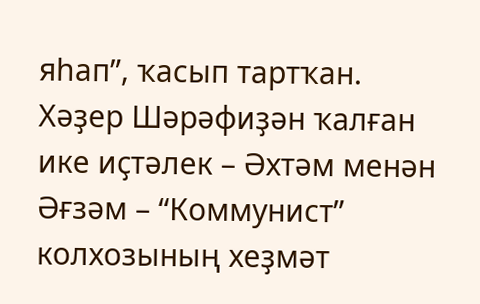яһап”, ҡасып тартҡан.
Хәҙер Шәрәфиҙән ҡалған ике иҫтәлек – Әхтәм менән Әғзәм – “Коммунист” колхозының хеҙмәт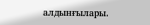алдынғылары.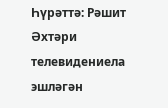Һүрәттә: Рәшит Әхтәри телевидениела эшләгән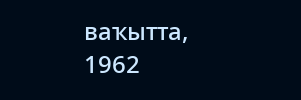ваҡытта, 1962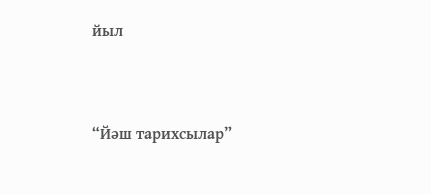йыл


“Йәш тарихсылар”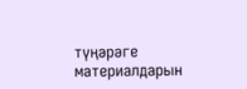түңәрәге материалдарын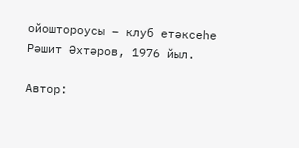ойоштороусы – клуб етәксеһе Рәшит Әхтәров, 1976 йыл.

Автор: